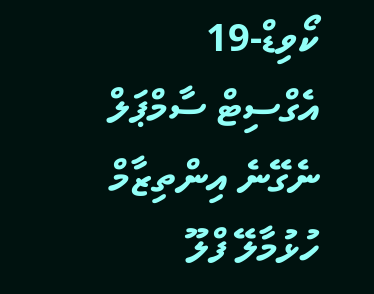ކޯވިޑް-19
އެގްސިޓް ސާމްޕަލް ނެގޭނެ އިންތިޒާމް ހުޅުމާލޭ ފްލޫ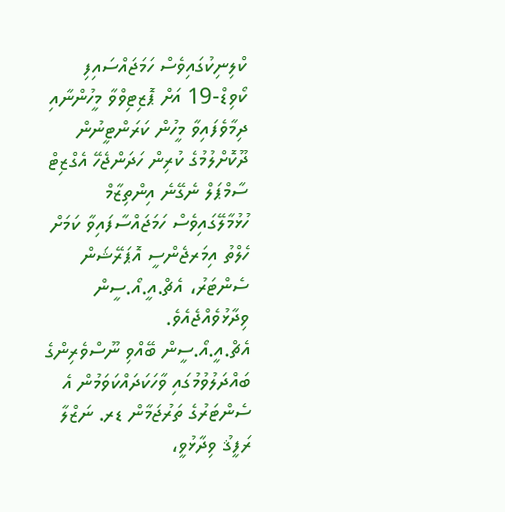ކްލިނިކުގައިވެސް ހަމަޖައްސައިފި
ކޯވިޑް-19 އަށް ޕޮޒިޓިވްވާ މީހުންނާއި ދިމާވެފައިވާ މީހުން ކަރަންޓީނުން ދޫކޮށްލުމުގެ ކުރިން ހަދަންޖެހޭ އެގްޒިޓް ސާމްޕަލް ނެގޭނެ އިންތިޒާމް ހުޅުމާލޭގައިވެސް ހަމަޖައްސާފައިވާ ކަމަށް ހެލްތު އިމަރޖެންސީ އޮޕަރޭޝަން ސެންޓަރު، އެޗް.އީ.އޯ.ސީން ވިދާޅުވެއްޖެއެވެ.
އެޗް.އީ.އޯ.ސީން ބޭއްވި ނޫސްވެރިންގެ ބައްދަލުވުމުގައި ވާހަކަދައްކަވަމުން އެ ސެންޓަރުގެ ތަރުޖަމާން ޑރ. ނަޒްލާ ރަފީޤު ވިދާޅުވީ،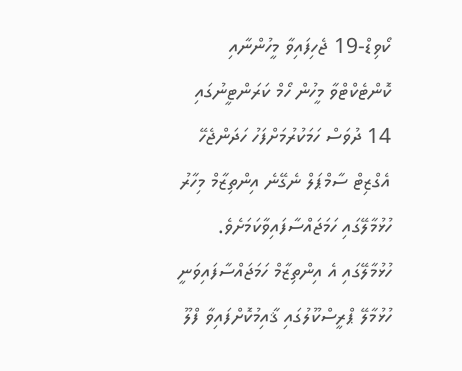ކޯވިޑް-19 ޖެހިފައިވާ މީހުންނާއި ކޮންޓެކްޓްވާ މީހުން ހޯމް ކަރަންޓީނުގައި 14 ދުވަސް ހަމަކުރުމަށްފަހު ހަދަންޖެހޭ އެގްޒިޓް ސާމްޕަލް ނެގޭނެ އިންތިޒާމް މިހާރު ހުޅުމާލޭގައި ހަމަޖައްސާފައިވާކަމަށެވެ. ހުޅުމާލޭގައި އެ އިންތިޒާމް ހަމަޖައްސާފައިވަނީ ހުޅުމާލޭ ޕްރީސްކޫލުގައި ޤާއިމުކޮށްފައިވާ ފްލޫ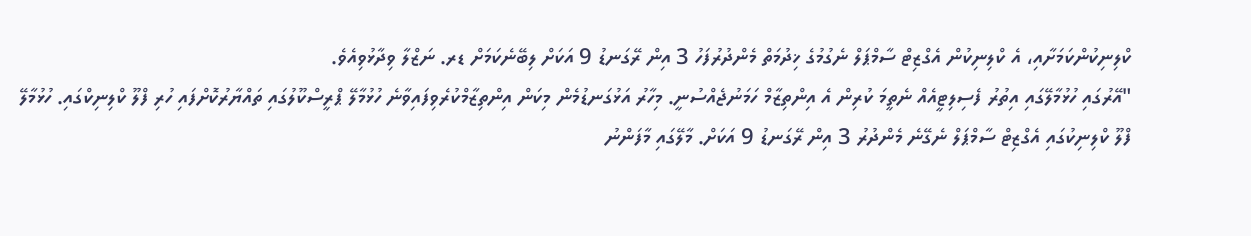ކްލިނިކުންކަމަށާއި، އެ ކްލިނިކުން އެގްޒިޓް ސާމްޕަލް ނެގުމުގެ ޚިދުމަތް މެންދުރުފަހު 3 އިން ރޭގަނޑު 9 އަކަށް ލިބޭނެކަމަށް ޑރ. ނަޒްލާ ވިދާޅުވިއެވެ.
"އޭރުގައި ހުޅުމާލޭގައި އިތުރު ފެސިލިޓީއެއް ނެތީމަ ކުރިން އެ އިންތިޒާމް ހަމަނުޖެއްސުނީ. މިހާރު އަޅުގަނޑުމެން މިކަން އިންތިޒާމްކުރެވިފައިވާނެ ހުޅުމާލޭ ޕްރީސްކޫލުގައި ތައްޔާރުކޮށްފައި ހުރި ފްލޫ ކްލިނިކްގައި. ހުޅުމާލޭ ފްލޫ ކްލިނިކުގައި އެގްޒިޓް ސާމްޕަލް ނެގޭނެ މެންދުރު 3 އިން ރޭގަނޑު 9 އަކަށް. މާލޭގައި މާފަންނު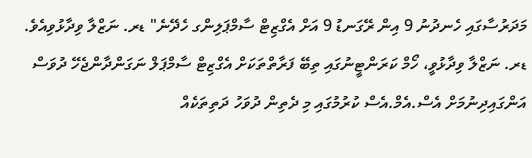މަދަރުސާގައި ހެނދުނު 9 އިން ރޭގަނޑު 9 އަށް އެގްޒިޓް ސާމްޕަލިންގ ހެދޭނެ" ޑރ. ނަޒްލާ ވިދާޅުވިއެވެ.
ޑރ. ނަޒްލާ ވިދާޅުވީ، ހޯމް ކަރަންޓީނުގައި ތިބޭ ފަރާތްތަކަށް އެގްޒިޓް ސާމްޕަލް ނަގަންދާންޖެހޭ ދުވަސް އަންގައިދިނުމަށް އެސް.އެމް.އެސް ކުރުމުގައި މި ދެތިން ދުވަހު ދަތިތަކެއް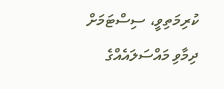ކުރިމަތިވީ، ސިސްޓަމަށް ދިމާވި މައްސަލައެއްގެ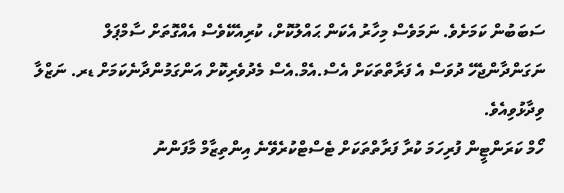ސަބަބުން ކަމަށެވެ. ނަމަވެސް މިހާރު އެކަން ޙައްލުކޮށް، ކުރިއެކޭވެސް އެއްގޮތަށް ސާމްޕަލް ނަގަންދާންޖެހޭ ދުވަސް އެ ފަރާތްތަކަށް އެސް.އެމް.އެސް މެދުވެރިކޮށް އަންގަމުންދާނެކަމަށް ޑރ. ނަޒްލާ ވިދާޅުވިއެވެ.
ހޯމް ކަރަންޓީން ފުރިހަމަ ކުރާ ފަރާތްތަކަށް ޓެސްޓްކުރެވޭނެ އިންތިޒާމް މާފަންނު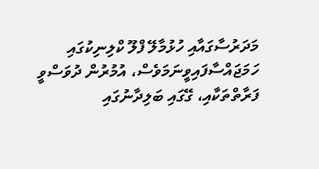މަދަރުސާގައާއި ހުޅުމާލޭ ފްލޫ ކްލިނިކުގައި ހަމަޖައްސާފައިވީނަމަވެސް، އުމުރުން ދުވަސްވީ ފަރާތްތަކާއި، ގޭގައި ބަލިދާނުގައި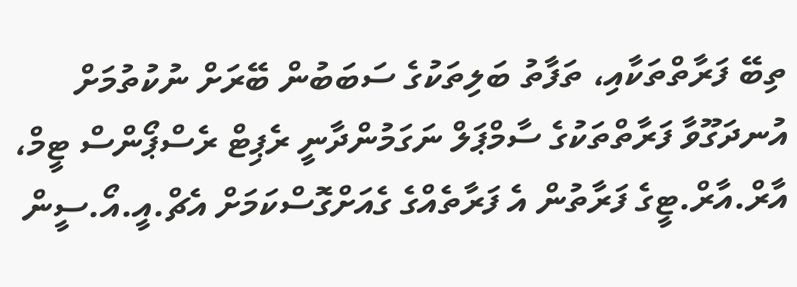ތިބޭ ފަރާތްތަކާއި، ތަފާތު ބަލިތަކުގެ ސަބަބުން ބޭރަށް ނުކުތުމަށް އުނދަގޫވާ ފަރާތްތަކުގެ ސާމްޕަލް ނަގަމުންދާނީ ރެޕިޓް ރެސްޕޯންސް ޓީމް، އާރް.އާރް.ޓީގެ ފަރާތުން އެ ފަރާތެއްގެ ގެއަށްގޮސްކަމަށް އެޗް.އީ.އޯ.ސީން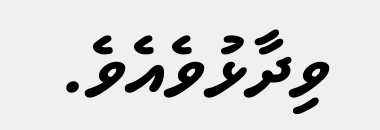ވިދާޅުވެއެވެ.